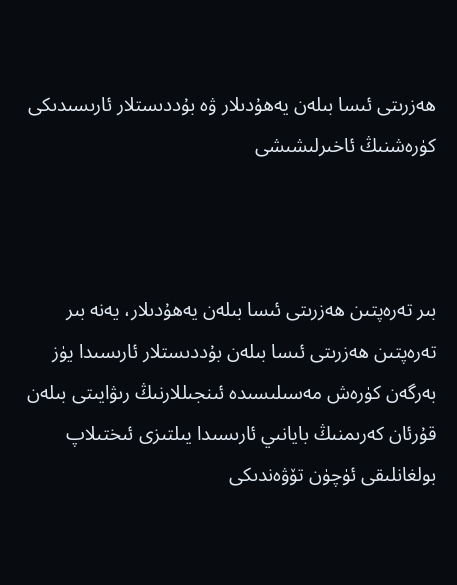ھەزرىتى ئىسا بىلەن يەھۇدىلار ۋە بۇددىستلار ئارىسىدىكى كۈرەشنىڭ ئاخىرلىشىشى



بىر تەرەپتىن ھەزرىتى ئىسا بىلەن يەھۇدىلار، يەنە بىر تەرەپتىن ھەزرىتى ئىسا بىلەن بۇددىستلار ئارىسىدا يۈز بەرگەن كۈرەش مەسىلىسىدە ئىنجىللارنىڭ رىۋايىتى بىلەن قۇرئان كەرىمنىڭ بايانىي ئارىسىدا يىلتىزى ئىختىلاپ بولغانلىقى ئۈچۈن تۆۋەندىكى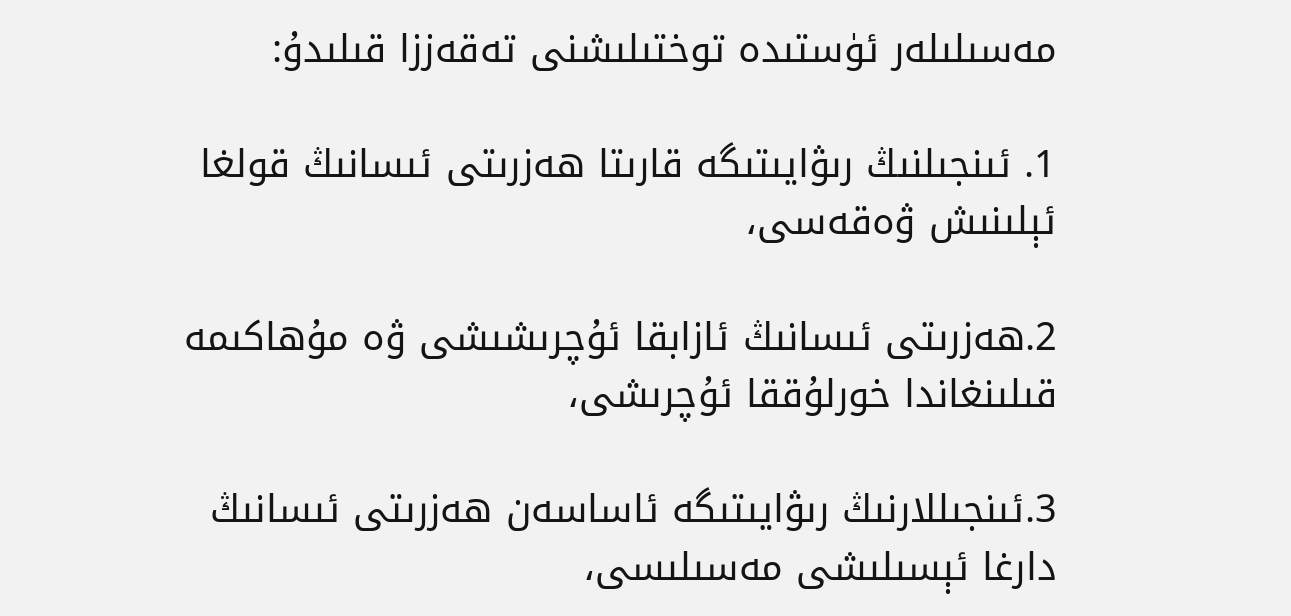مەسىلىلەر ئۈستىدە توختىلىشنى تەقەززا قىلىدۇ:

1. ئىنجىلنىڭ رىۋايىتىگە قارىتا ھەزرىتى ئىسانىڭ قولغا ئېلىنىش ۋەقەسى،

2.ھەزرىتى ئىسانىڭ ئازابقا ئۇچرىشىشى ۋە مۇھاكىمە قىلىنغاندا خورلۇققا ئۇچرىشى،

3.ئىنجىللارنىڭ رىۋايىتىگە ئاساسەن ھەزرىتى ئىسانىڭ دارغا ئېسىلىشى مەسىلىسى،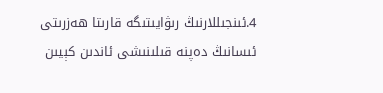4.ئىنجىللارنىڭ رىۋايىتىگە قارىتا ھەزرىتى ئىسانىڭ دەپنە قىلىنىشى ئاندىن كېيىن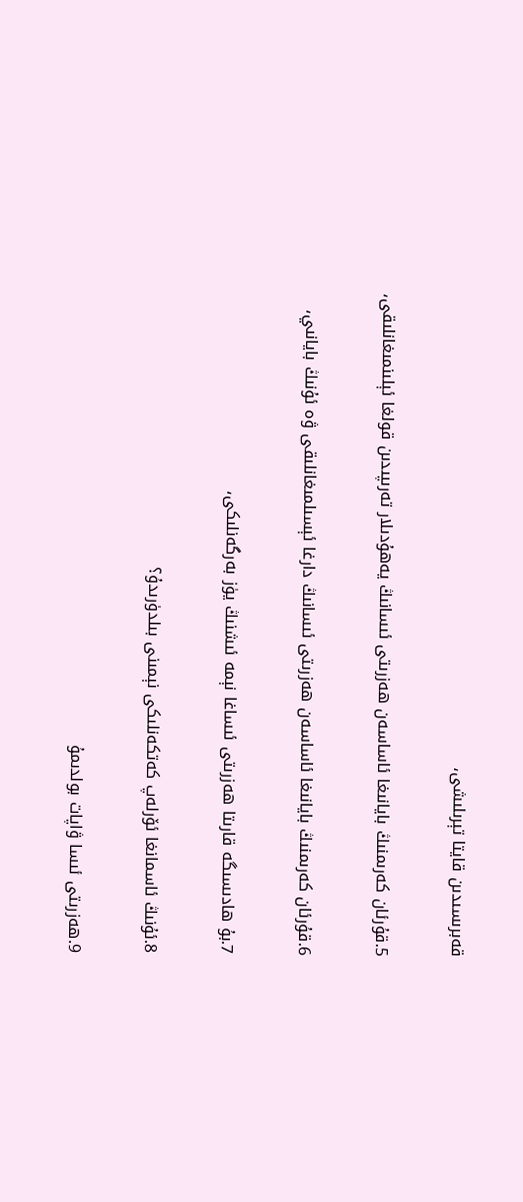قەبرىسىدىن قايتا تېرىلىشى،

5.قۇرئان كەرىمنىڭ بايانىغا ئاساسەن ھەزرىتى ئىسانىڭ يەھۇدىلار تەرىپىدىن قولغا ئېلىنمىغانلىقى،

6.قۇرئان كەرىمنىڭ بايانىغا ئاساسەن ھەزرىتى ئىسانىڭ دارغا ئېسىلمىغانلىقى ۋە ئۇنىڭ بايانىي،

7.بۇ ھادىسىگە قارىتا ھەزرىتى ئىساغا نېمە ئىشنىڭ يۈز بەرگەنلىكى،

8.ئۇنىڭ ئاسمانغا ئۆرلەپ كەتكەنلىكى نېمىنى بىلدۈرىدۇ؟

9.ھەزرىتى ئىسا ۋاپات بولدىمۇ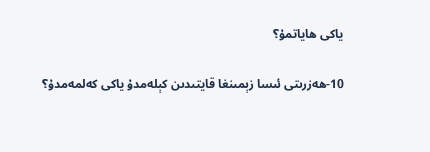ياكى ھاياتمۇ؟

10-ھەزرىتى ئىسا زېمىنغا قايتىدىن كېلەمدۇ ياكى كەلمەمدۇ؟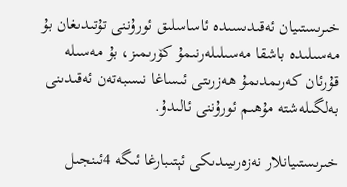خىرىستىيان ئەقىدىسىدە ئاساسلىق ئورۇننى تۇتىدىغان بۇ مەسىلىدە باشقا مەسىلىلەرنىمۇ كۆرىمىز، بۇ مەسىلە قۇرئان كەرىمدىمۇ ھەزرىتى ئىساغا نىسبەتەن ئەقىدىنى بەلگىلەشتە مۇھىم ئورۇننى ئالىدۇ.

خىرىستىيانلار نەزەرىيىدىكى ئېتىبارغا ئىگە 4ئىنجىل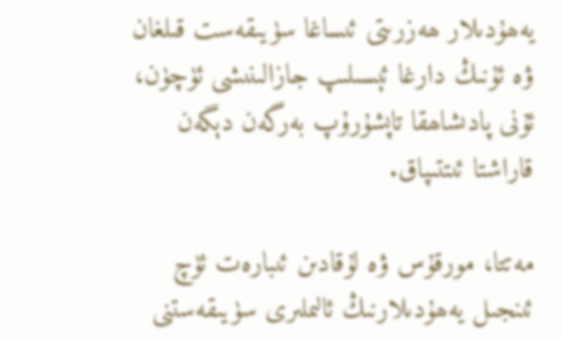يەھۇدىلار ھەزرىتى ئىساغا سۈيىقەست قىلغان ۋە ئۇنىڭ دارغا ئېسىلىپ جازالىنىشى ئۈچۈن، ئۇنى پادىشاھقا تاپشۇرۇپ بەرگەن دېگەن قاراشتا ئىتتىپاق.

مەتتا، مورقۇس ۋە لۇقادىن ئىبارەت ئۈچ ئىنجىل يەھۇدىلارنىڭ ئالىملىرى سۈيىقەستنى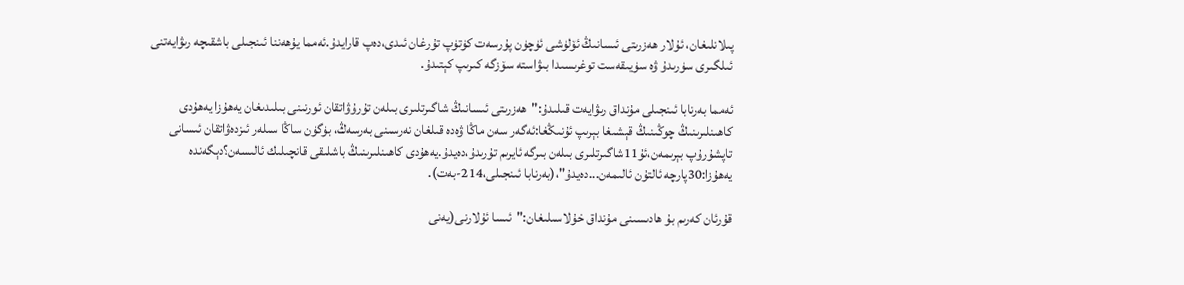پىلانلىغان، ئۇلار ھەزرىتى ئىسانىڭ ئۆلۈشى ئۈچۈن پۇرسەت كۈتۈپ تۇرغان ئىدى،دەپ قارايدۇ.ئەمما يۇھەننا ئىنجىلى باشقىچە رىۋايەتنى ئىلگىرى سۈرىدۇ ۋە سۈيىقەست توغرىسىدا بىۋاستە سۆزگە كىرىپ كېتىدۇ.

ئەمما بەرنابا ئىنجىلى مۇنداق رىۋايەت قىلىدۇ:"ھەزرىتى ئىسانىڭ شاگىرتلىرى بىلەن تۇرۇۋاتقان ئورنىنى بىلىدىغان يەھۇزا يەھۇدى كاھىنلىرىنىڭ چوڭىنىڭ قېشىغا بېرىپ ئۇنىڭغا:ئەگەر سەن ماڭا ۋەدە قىلغان نەرسىنى بەرسەڭ، بۈگۈن ساڭا سىلەر ئىزدەۋاتقان ئىسانى تاپشۇرۇپ بېرىمەن،ئۇ11شاگىرتلىرى بىلەن بىرگە ئايرىم تۇرىدۇ،دەيدۇ.يەھۇدى كاھىنلىرىنىڭ باشلىقى قانچىلىك ئالىسەن؟دېگەندە يەھۇزا:30پارچە ئالتۇن ئالىمەن...دەيدۇ"،(بەرنابا ئىنجىلى،214-بەت).

قۇرئان كەرىم بۇ ھادىسىنى مۇنداق خۇلاسىلىغان:"ئىسا ئۇلارنى(يەنى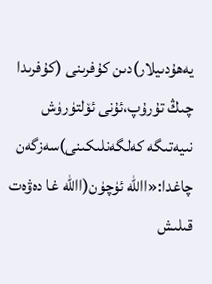يەھۇدىيلار)دىن كۇفرىنى (كۇفرىدا چىڭ تۇرۇپ،ئۇنى ئۆلتۈرۈش نىيەتىگە كەلگەنلىكىنى)سەزگەن چاغدا:«االله ئۈچۈن(االله غا دەۋەت قىلىش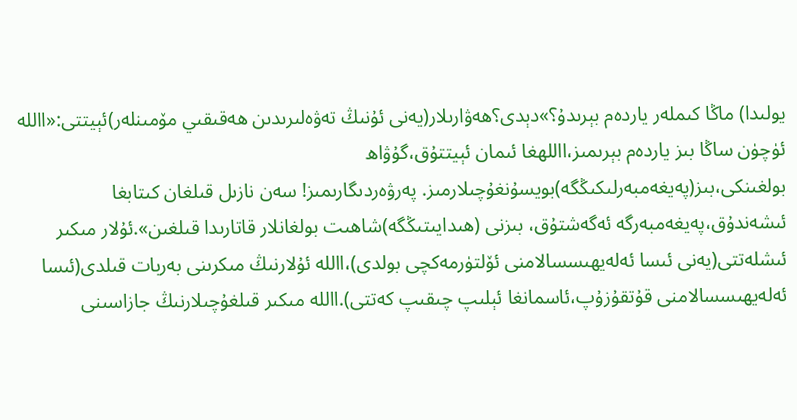يولىدا) ماڭا كىملەر ياردەم بېرىدۇ؟»دېدى؟ھەۋارىلار(يەنى ئۇنىڭ تەۋەلىرىدىن ھەقىقىي مۆمىنلەر)ئېيتتى:«االله ئۈچۈن ساڭا بىز ياردەم بېرىمىز،االلهغا ئىمان ئېيتتۇق،گۇۋاھ بولغىنكى،بىز(پەيغەمبەرلىكىڭگە)بويسۇنغۇچىلارمىز. پەرۋەردىگارىمىز! سەن نازىل قىلغان كىتابغا ئىشەندۇق،پەيغەمبەرگە ئەگەشتۇق، بىزنى (ھىدايىتىڭگە)شاھىت بولغانلار قاتارىدا قىلغىن».ئۇلار مىكىر ئىشلەتتى(يەنى ئىسا ئەلەيھىسسالامنى ئۆلتۈرمەكچى بولدى)،االله ئۇلارنىڭ مىكرىنى بەربات قىلدى(ئىسا ئەلەيھىسسالامنى قۇتقۇزۇپ،ئاسمانغا ئېلىپ چىقىپ كەتتى).االله مىكىر قىلغۇچىلارنىڭ جازاسىنى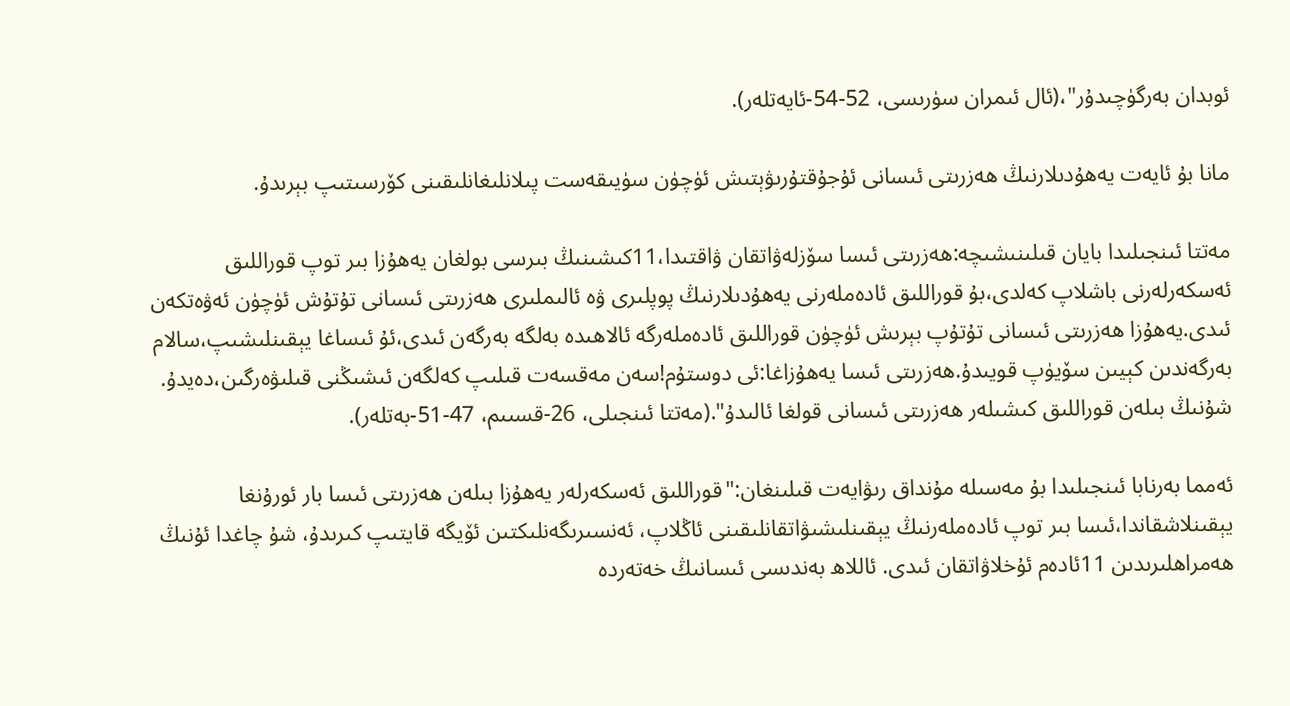ئوبدان بەرگۈچىدۇر"،(ئال ئىمران سۈرىسى، 52-54-ئايەتلەر).

مانا بۇ ئايەت يەھۇدىلارنىڭ ھەزرىتى ئىسانى ئۇجۇقتۇرىۋېتىش ئۈچۈن سۈيىقەست پىلانلىغانلىقىنى كۆرسىتىپ بېرىدۇ.

مەتتا ئىنجىلىدا بايان قىلىنىشىچە:ھەزرىتى ئىسا سۆزلەۋاتقان ۋاقتىدا،11كىشىنىڭ بىرسى بولغان يەھۇزا بىر توپ قوراللىق ئەسكەرلەرنى باشلاپ كەلدى،بۇ قوراللىق ئادەملەرنى يەھۇدىلارنىڭ پوپلىرى ۋە ئالىملىرى ھەزرىتى ئىسانى تۇتۇش ئۈچۈن ئەۋەتكەن ئىدى.يەھۇزا ھەزرىتى ئىسانى تۇتۇپ بېرىش ئۈچۈن قوراللىق ئادەملەرگە ئالاھىدە بەلگە بەرگەن ئىدى،ئۇ ئىساغا يېقىنلىشىپ،سالام بەرگەندىن كېيىن سۆيۈپ قويىدۇ.ھەزرىتى ئىسا يەھۇزاغا:ئى دوستۇم!سەن مەقسەت قىلىپ كەلگەن ئىشىڭنى قىلىۋەرگىن،دەيدۇ. شۇنىڭ بىلەن قوراللىق كىشىلەر ھەزرىتى ئىسانى قولغا ئالىدۇ".(مەتتا ئىنجىلى، 26-قسىىم، 47-51-بەتلەر).

ئەمما بەرنابا ئىنجىلىدا بۇ مەسىلە مۇنداق رىۋايەت قىلىنغان:"قوراللىق ئەسكەرلەر يەھۇزا بىلەن ھەزرىتى ئىسا بار ئورۇنغا يېقىنلاشقاندا،ئىسا بىر توپ ئادەملەرنىڭ يېقىنلىشىۋاتقانلىقىنى ئاڭلاپ، ئەنسىرىگەنلىكتىن ئۆيگە قايتىپ كىرىدۇ، شۇ چاغدا ئۇنىڭ ھەمراھلىرىدىن 11ئادەم ئۇخلاۋاتقان ئىدى. ئاللاھ بەندىسى ئىسانىڭ خەتەردە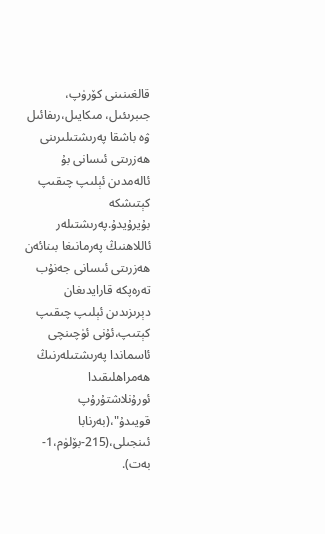قالغىنىنى كۆرۈپ، جىبرىئىل، مىكايىل،رىفائىل ۋە باشقا پەرىشتىلىرىنى ھەزرىتى ئىسانى بۇ ئالەمدىن ئېلىپ چىقىپ كېتىشكە بۇيرۇيدۇ.پەرىشتىلەر ئاللاھنىڭ پەرمانىغا بىنائەن ھەزرىتى ئىسانى جەنۇب تەرەپكە قارايدىغان دېرىزىدىن ئېلىپ چىقىپ كېتىپ،ئۇنى ئۈچىنچى ئاسماندا پەرىشتىلەرنىڭ ھەمراھلىقىدا ئورۇنلاشتۇرۇپ قويىدۇ"،(بەرنابا ئىنجىلى،(215-بۆلۈم،1-بەت).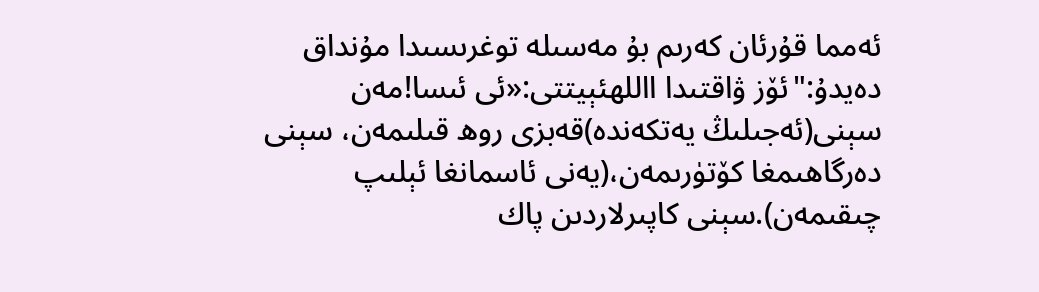ئەمما قۇرئان كەرىم بۇ مەسىلە توغرىسىدا مۇنداق دەيدۇ:"ئۆز ۋاقتىدا االلهئېيتتى:«ئى ئىسا!مەن سېنى(ئەجىلىڭ يەتكەندە)قەبزى روھ قىلىمەن، سېنى دەرگاھىمغا كۆتۈرىمەن،(يەنى ئاسمانغا ئېلىپ چىقىمەن).سېنى كاپىرلاردىن پاك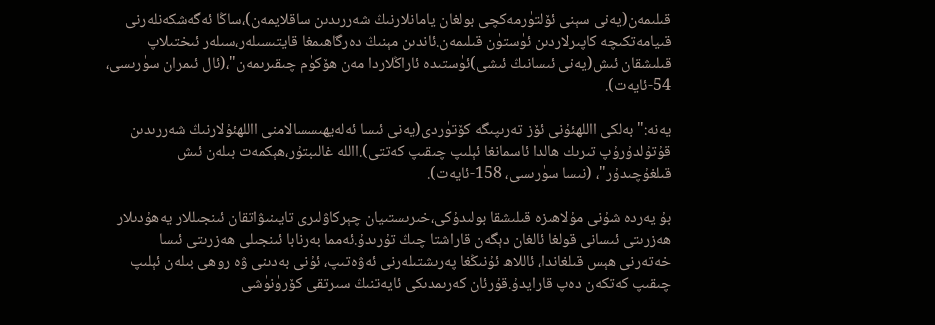قىلىمەن(يەنى سېنى ئۆلتۈرمەكچى بولغان يامانلارنىڭ شەررىدىن ساقلايمەن)،ساڭا ئەگەشكەنلەرنى قىيامەتكىچە كاپىرلاردىن ئۈستۈن قىلىمەن.ئاندىن مېنىڭ دەرگاھىمغا قايتىسىلەر،سىلەر ئىختىلاپ قىلىشقان ئىش(يەنى ئىسانىڭ ئىشى)ئۈستىدە ئاراڭلاردا مەن ھۆكۈم چىقىرىمەن"،(ئال ئىمران سۈرىسى، 54-ئايەت).

يەنە:"بەلكى االلهئۇنى ئۆز تەرىپىگە كۆتۈردى(يەنى ئىسا ئەلەيھىسسالامنى االلهئۇلارنىڭ شەررىدىن قۇتۇلدۇرۇپ تىرىك ھالدا ئاسمانغا ئېلىپ چىقىپ كەتتى).االله غالىبتۇر،ھېكمەت بىلەن ئىش قىلغۇچىدۇر"، (نىسا سۈرىسى، 158-ئايەت).

بۇ يەردە شۇنى مۇلاھىزە قىلىشقا بولىدۇكى،خىرىستىيان چېركاۋلىرى تايىنىۋاتقان ئىنجىللار يەھۇدىلار ھەزرىتى ئىسانى قولغا ئالغان دېگەن قاراشتا چىڭ تۇرىدۇ.ئەمما بەرنابا ئىنجىلى ھەزرىتى ئىسا خەتەرنى ھېس قىلغاندا، ئاللاھ ئۇنىڭغا پەرىشتىلەرنى ئەۋەتىپ، ئۇنى بەدىنى ۋە روھى بىلەن ئېلىپ چىقىپ كەتكەن دەپ قارايدۇ.قۇرئان كەرىمدىكى ئايەتنىڭ سىرتقى كۆرۈنۈشى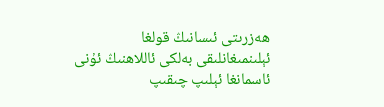ھەزرىتى ئىسانىڭ قولغا ئېلىنمىغانلىقى بەلكى ئاللاھنىڭ ئۇنى ئاسمانغا ئېلىپ چىقىپ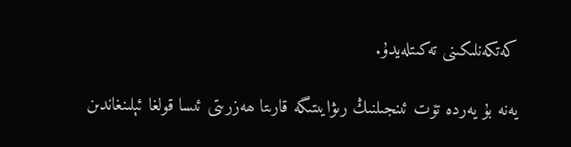كەتكەنلىكىنى تەكىتلەيدۇ.

يەنە بۇ يەردە تۆت ئىنجىلنىڭ رىۋايىتىگە قارىتا ھەزرىتى ئىسا قولغا ئېلىنغاندىن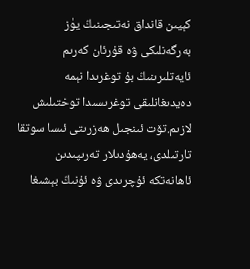كېيىن قانداق نەتىجىنىڭ يۈز بەرگەنلىكى ۋە قۇرئان كەرىم ئايەتلىرىنىڭ بۇ توغرىدا نېمە دەيدىغانلىقى توغرىسىدا توختىلىش لازىم.تۆت ئىنجىل ھەزرىتى ئىسا سوتقا تارتىلدى، يەھۇدىلار تەرىپىدىن ئاھانەتكە ئۇچرىدى ۋە ئۇنىڭ بېشىغا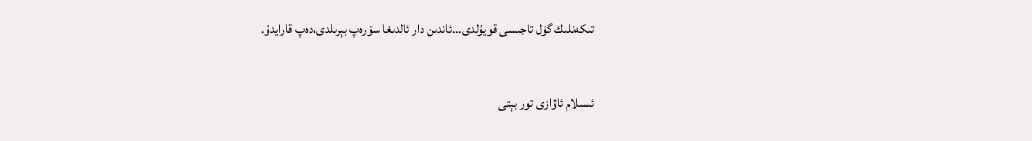تىكەنلىك گۈل تاجىسى قويۇلدى...ئاندىن دار ئالدىغا سۆرەپ بېرىلدى،دەپ قارايدۇ.



ئىسلام ئاۋازى تور بېتى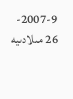2007-9- 26 مىلادىيە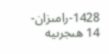1428-رامىزان- 14 ھىجرىيە